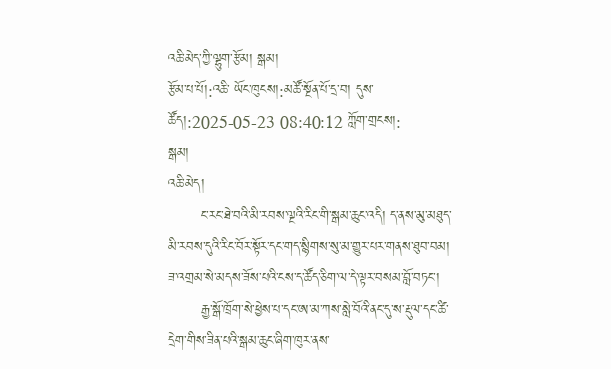འཆི་མེད་ཀྱི་ལྷུག་རྩོམ། སྒམ།
རྩོམ་པ་པོ།:འཆི་ ཡོང་ཁུངས།:མཚོ་སྔོན་པོ་དྲ་བ། དུས་ཚོད།:2025-05-23 08:40:12 ཀློག་གྲངས།:
སྒམ།
འཆི་མེད།
       ང་རང་ཐེ་བའི་མི་རབས་ལྔའི་རིང་གི་སྒམ་ཆུང་འདི། ད་ནས་མུ་མཐུད་མི་རབས་དུའི་རིང་བོར་སྟོར་དང་གད་སྙིགས་སུ་མ་གྱུར་པར་གནས་ཐུབ་བམ། ཟ་འགྲམ་སེ་མདས་ཟོས་པའི་ངས་ད་ཚོད་ཅིག་ལ་དེ་ལྟར་བསམ་བློ་བཏང་།
       རྒྱ་སྒོ་ཁྲོག་སེ་ཕྱེས་པ་དང་ཨ་མ་ཀས་སླེ་བོའི་ནང་དུ་ས་རྡུལ་དང་ཚི་དྲེག་གིས་ཟིན་པའི་སྒམ་ཆུང་ཞིག་ཁུར་ནས་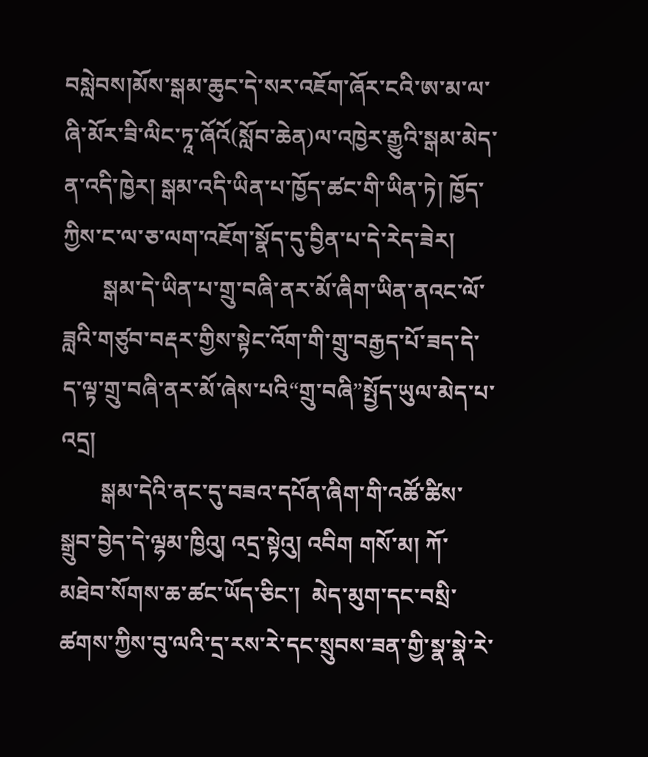བསླེབས།མོས་སྒམ་ཆུང་དེ་སར་འཇོག་ཞོར་ངའི་ཨ་མ་ལ་ཞི་མོར་ཟི་ལིང་ཏཱ་ཞོའོ(སློབ་ཆེན)ལ་འཁྱེར་རྒྱུའི་སྒམ་མེད་ན་འདི་ཁྱེར། སྒམ་འདི་ཡིན་པ་ཁྱོད་ཚང་གི་ཡིན་ཏེ། ཁྱོད་ཀྱིས་ང་ལ་ཅ་ལག་འཇོག་སྣོད་དུ་བྱིན་པ་དེ་རེད་ཟེར།
       སྒམ་དེ་ཡིན་པ་གྲུ་བཞི་ནར་མོ་ཞིག་ཡིན་ནའང་ལོ་ཟླའི་གཙུབ་བརྡར་གྱིས་སྟེང་འོག་གི་གྲུ་བརྒྱད་པོ་ཟད་དེ་ད་ལྟ་གྲུ་བཞི་ནར་མོ་ཞེས་པའི“གྲུ་བཞི”སྤྱོད་ཡུལ་མེད་པ་འདྲ།
       སྒམ་དེའི་ནང་དུ་བཟའ་དཔོན་ཞིག་གི་འཚོ་ཚིས་སྒྲུབ་བྱེད་དེ་ལྷམ་ཁྱིའུ། འདྲ་སྟེའུ། འབིག གསོ་མ། ཀོ་མཐེབ་སོགས་ཆ་ཚང་ཡོད་ཅིང་།  མེད་མུག་དང་བསྲི་ཚགས་ཀྱིས་བུ་ལའི་དྲ་རས་རེ་དང་སྲུབས་ཟན་གྱི་སྣ་སྣེ་རེ་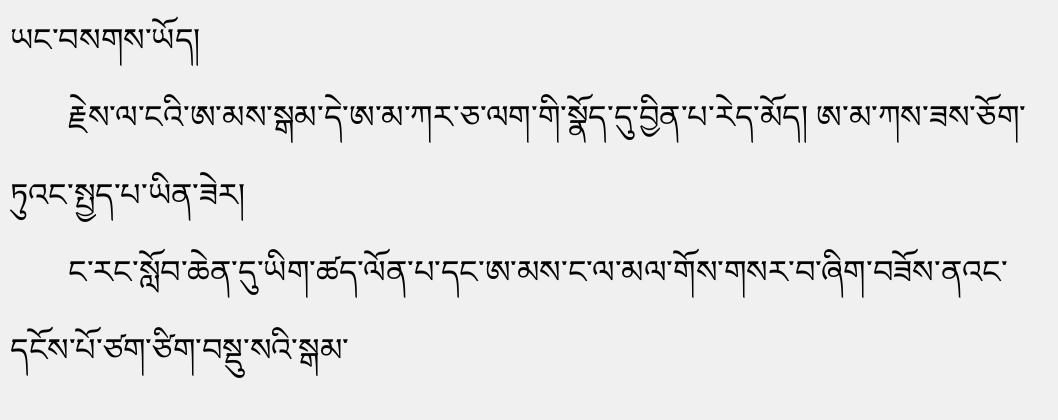ཡང་བསགས་ཡོད།
       རྗེས་ལ་ངའི་ཨ་མས་སྒམ་དེ་ཨ་མ་ཀར་ཅ་ལག་གི་སྣོད་དུ་བྱིན་པ་རེད་མོད། ཨ་མ་ཀས་ཟས་ཅོག་ཏུའང་སྤྱད་པ་ཡིན་ཟེར།
       ང་རང་སློབ་ཆེན་དུ་ཡིག་ཚད་ལོན་པ་དང་ཨ་མས་ང་ལ་མལ་གོས་གསར་བ་ཞིག་བཟོས་ནའང་དངོས་པོ་ཙག་ཙིག་བསྡུ་སའི་སྒམ་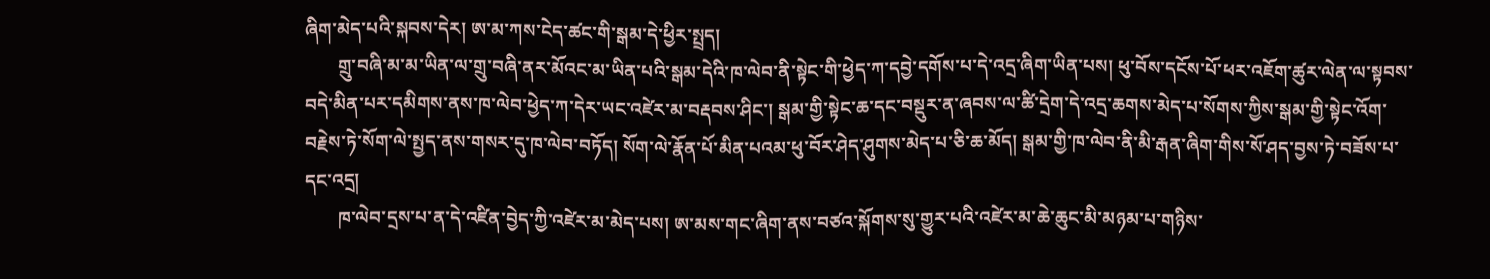ཞིག་མེད་པའི་སྐབས་དེར། ཨ་མ་ཀས་ངེད་ཚང་གི་སྒམ་དེ་ཕྱིར་སྤྲད།
       གྲུ་བཞི་མ་མ་ཡིན་ལ་གྲུ་བཞི་ནར་མོའང་མ་ཡིན་པའི་སྒམ་དེའི་ཁ་ལེབ་ནི་སྟེང་གི་ཕྱེད་ཀ་དབྱེ་དགོས་པ་དེ་འདྲ་ཞིག་ཡིན་པས། ཕུ་བོས་དངོས་པོ་ཕར་འཇོག་ཚུར་ལེན་ལ་སྟབས་བདེ་མིན་པར་དམིགས་ནས་ཁ་ལེབ་ཕྱེད་ཀ་དེར་ཡང་འཛེར་མ་བརྡབས་ཤིང་། སྒམ་གྱི་སྟེང་ཆ་དང་བསྡུར་ན་ཞབས་ལ་ཚི་དྲེག་དེ་འདྲ་ཆགས་མེད་པ་སོགས་ཀྱིས་སྒམ་གྱི་སྟེང་འོག་བརྗེས་ཏེ་སོག་ལེ་སྤྱད་ནས་གསར་དུ་ཁ་ལེབ་བཏོད། སོག་ལེ་རྣོན་པོ་མིན་པའམ་ཕུ་བོར་ཤེད་ཤུགས་མེད་པ་ཅི་ཆ་མོད། སྒམ་གྱི་ཁ་ལེབ་ནི་མི་རྒན་ཞིག་གིས་སོ་ཤད་བྱས་ཏེ་བཟོས་པ་དང་འདྲ།
       ཁ་ལེབ་དྲས་པ་ན་དེ་འཛིན་བྱེད་ཀྱི་འཛེར་མ་མེད་པས། ཨ་མས་གང་ཞིག་ནས་བཙའ་སྐོགས་སུ་གྱུར་པའི་འཛེར་མ་ཆེ་ཆུང་མི་མཉམ་པ་གཉིས་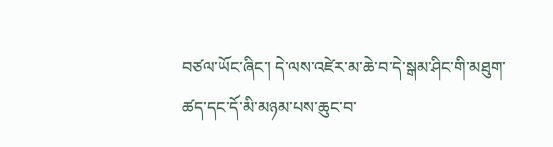བཙལ་ཡོང་ཞིང་། དེ་ལས་འཛེར་མ་ཆེ་བ་དེ་སྒམ་ཤིང་གི་མཐུག་ཚད་དང་དོ་མི་མཉམ་པས་ཆུང་བ་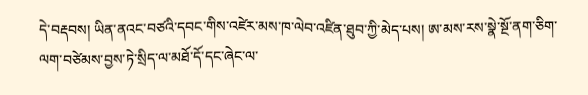དེ་བརྡབས། ཡིན་ནའང་བཙའི་དབང་གིས་འཛེར་མས་ཁ་ལེབ་འཛིན་ཐུབ་ཀྱི་མེད་པས། ཨ་མས་རས་སྣེ་སྔོ་ནག་ཅིག་ལག་བཙེམས་བྱས་ཏེ་སྲིད་ལ་མཐོ་དོ་དང་ཞེང་ལ་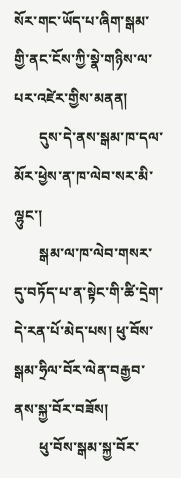སོར་གང་ཡོད་པ་ཞིག་སྒམ་གྱི་ནང་ངོས་ཀྱི་སྣེ་གཉིས་ལ་པར་འཛེར་གྱིས་མནན།
       དུས་དེ་ནས་སྒམ་ཁ་དལ་མོར་ཕྱེས་ན་ཁ་ལེབ་སར་མི་ལྷུང་།
       སྒམ་ལ་ཁ་ལེབ་གསར་དུ་བཏོད་པ་ན་སྟེང་གི་ཚི་དྲེག་དེ་རན་པོ་མེད་པས། ཕུ་བོས་སྒམ་ཧྲིལ་བོར་ལེན་བརྒྱབ་ནས་སྐྱ་བོར་བཟོས།
       ཕུ་བོས་སྒམ་སྐྱ་བོར་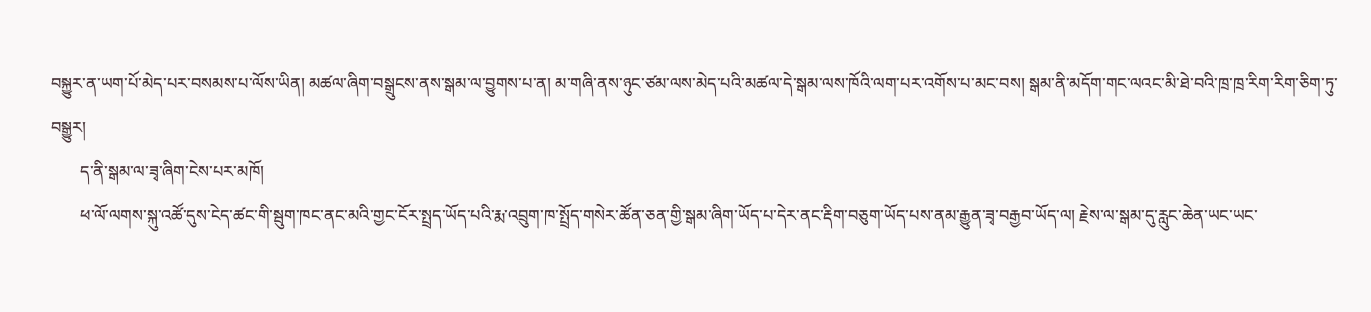བསྐྱུར་ན་ཡག་པོ་མེད་པར་བསམས་པ་ལོས་ཡིན། མཚལ་ཞིག་བསྒྲུངས་ནས་སྒམ་ལ་བྱུགས་པ་ན། མ་གཞི་ནས་ཉུང་ཙམ་ལས་མེད་པའི་མཚལ་དེ་སྒམ་ལས་ཁོའི་ལག་པར་འགོས་པ་མང་བས། སྒམ་ནི་མདོག་གང་ལའང་མི་ཐེ་བའི་ཁྲ་ཁྲ་རིག་རིག་ཅིག་ཏུ་བསྒྱུར།
       ད་ནི་སྒམ་ལ་ཟྭ་ཞིག་ངེས་པར་མཁོ།
       ཕ་ལོ་ལགས་སྐུ་འཚོ་དུས་ངེད་ཚང་གི་སྦུག་ཁང་ནང་མའི་གྱང་ངོར་སྤྲད་ཡོད་པའི་རྨ་འབྲུག་ཁ་སྤྲོད་གསེར་ཚོན་ཅན་གྱི་སྒམ་ཞིག་ཡོད་པ་དེར་ནང་རྡིག་བཅུག་ཡོད་པས་ནམ་རྒྱུན་ཟྭ་བརྒྱབ་ཡོད་ལ། རྗེས་ལ་སྒམ་དུ་རླུང་ཆེན་ཡང་ཡང་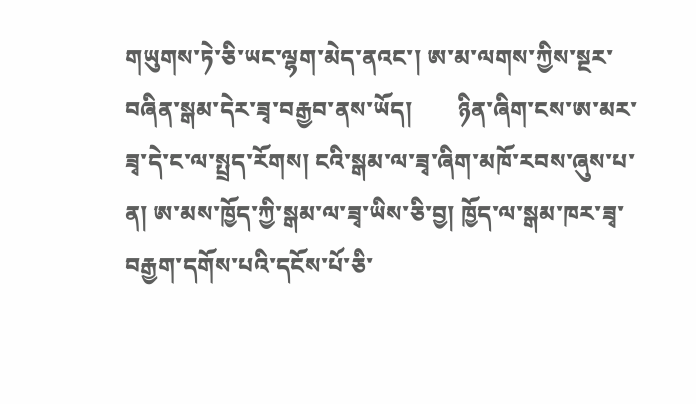གཡུགས་ཏེ་ཅི་ཡང་ལྷག་མེད་ནའང་། ཨ་མ་ལགས་ཀྱིས་སྔར་བཞིན་སྒམ་དེར་ཟྭ་བརྒྱབ་ནས་ཡོད།        ཉིན་ཞིག་ངས་ཨ་མར་ཟྭ་དེ་ང་ལ་སྤྲད་རོགས། ངའི་སྒམ་ལ་ཟྭ་ཞིག་མཁོ་རབས་ཞུས་པ་ན། ཨ་མས་ཁྱོད་ཀྱི་སྒམ་ལ་ཟྭ་ཡིས་ཅི་བྱ། ཁྱོད་ལ་སྒམ་ཁར་ཟྭ་བརྒྱག་དགོས་པའི་དངོས་པོ་ཅི་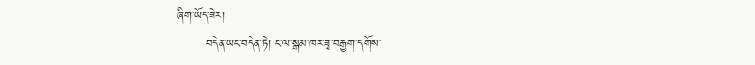ཞིག་ཡོད་ཟེར།
       བདེན་ཡང་བདེན་ཏེ། ང་ལ་སྒམ་ཁར་ཟྭ་བརྒྱག་དགོས་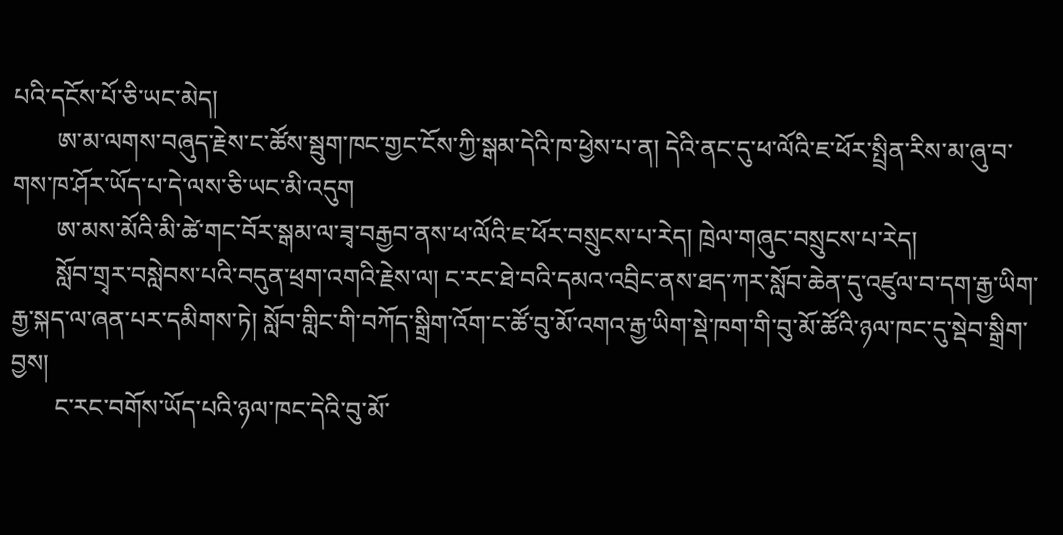པའི་དངོས་པོ་ཅི་ཡང་མེད།
       ཨ་མ་ལགས་བཞུད་རྗེས་ང་ཚོས་སྦུག་ཁང་གྱང་ངོས་ཀྱི་སྒམ་དེའི་ཁ་ཕྱེས་པ་ན། དེའི་ནང་དུ་ཕ་ལོའི་ཇ་ཕོར་སྤྲིན་རིས་མ་ཞུ་བ་གས་ཁ་ཤོར་ཡོད་པ་དེ་ལས་ཅི་ཡང་མི་འདུག
       ཨ་མས་མོའི་མི་ཚེ་གང་བོར་སྒམ་ལ་ཟྭ་བརྒྱབ་ནས་ཕ་ལོའི་ཇ་ཕོར་བསྲུངས་པ་རེད། ཁྲེལ་གཞུང་བསྲུངས་པ་རེད།
       སློབ་གྲྭར་བསླེབས་པའི་བདུན་ཕྲག་འགའི་རྗེས་ལ། ང་རང་ཐེ་བའི་དམའ་འབྲིང་ནས་ཐད་ཀར་སློབ་ཆེན་དུ་འཛུལ་བ་དག་རྒྱ་ཡིག་རྒྱ་སྐད་ལ་ཞན་པར་དམིགས་ཏེ། སློབ་གླིང་གི་བཀོད་སྒྲིག་འོག་ང་ཚོ་བུ་མོ་འགའ་རྒྱ་ཡིག་སྡེ་ཁག་གི་བུ་མོ་ཚོའི་ཉལ་ཁང་དུ་སྡེབ་སྒྲིག་བྱས།
       ང་རང་བགོས་ཡོད་པའི་ཉལ་ཁང་དེའི་བུ་མོ་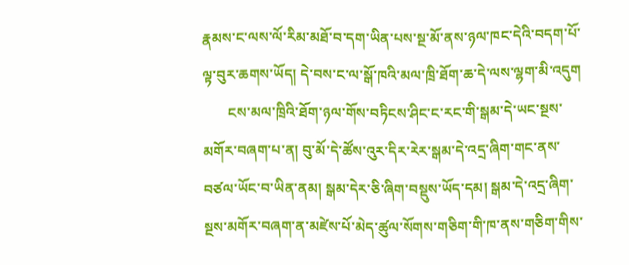རྣམས་ང་ལས་ལོ་རིམ་མཐོ་བ་དག་ཡིན་པས་སྔ་མོ་ནས་ཉལ་ཁང་དེའི་བདག་པོ་ལྟ་བུར་ཆགས་ཡོད། དེ་བས་ང་ལ་སྒོ་ཁའི་མལ་ཁྲི་ཐོག་ཆ་དེ་ལས་ལྷག་མི་འདུག
       ངས་མལ་ཁྲིའི་ཐོག་ཉལ་གོས་བཏིངས་ཤིང་ང་རང་གི་སྒམ་དེ་ཡང་སྔས་མགོར་བཞག་པ་ན། བུ་མོ་དེ་ཚོས་འུར་དིར་རེར་སྒམ་དེ་འདྲ་ཞིག་གང་ནས་བཙལ་ཡོང་བ་ཡིན་ནམ། སྒམ་དེར་ཅི་ཞིག་བསྡུས་ཡོད་དམ། སྒམ་དེ་འདྲ་ཞིག་སྔས་མགོར་བཞག་ན་མཛེས་པོ་མེད་ཚུལ་སོགས་གཅིག་གི་ཁ་ནས་གཅིག་གིས་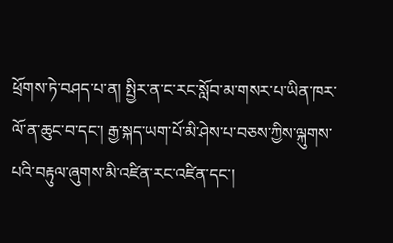ཕྲོགས་ཏེ་བཤད་པ་ན། སྤྱིར་ན་ང་རང་སློབ་མ་གསར་པ་ཡིན་ཁར་ལོ་ན་ཆུང་བ་དང་། རྒྱ་སྐད་ཡག་པོ་མི་ཤེས་པ་བཅས་ཀྱིས་ལྐུགས་པའི་བརྟུལ་ཞུགས་མི་འཛིན་རང་འཛིན་དང་།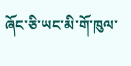ཞོང་ཅི་ཡང་མི་གོ་ཁུལ་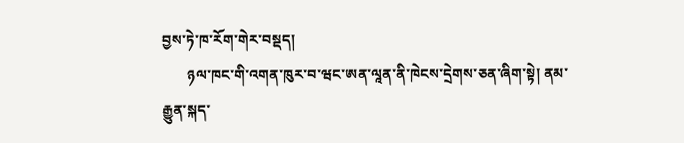བྱས་ཏེ་ཁ་རོག་གེར་བསྡད།
       ཉལ་ཁང་གི་འགན་ཁུར་བ་ཝང་ཨན་ལཱན་ནི་ཁེངས་དྲེགས་ཅན་ཞིག་སྟེ། ནམ་རྒྱུན་སྐད་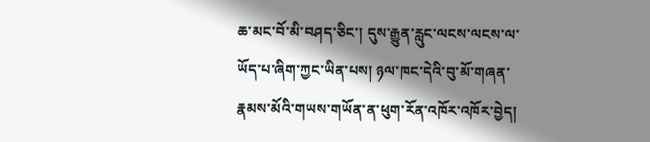ཆ་མང་བོ་མི་བཤད་ཅིང་། དུས་རྒྱུན་རླུང་ལངས་ལངས་ལ་ཡོད་པ་ཞིག་ཀྱང་ཡིན་པས། ཉལ་ཁང་དེའི་བུ་མོ་གཞན་རྣམས་མོའི་གཡས་གཡོན་ན་ཕུག་རོན་འཁོར་འཁོར་བྱེད།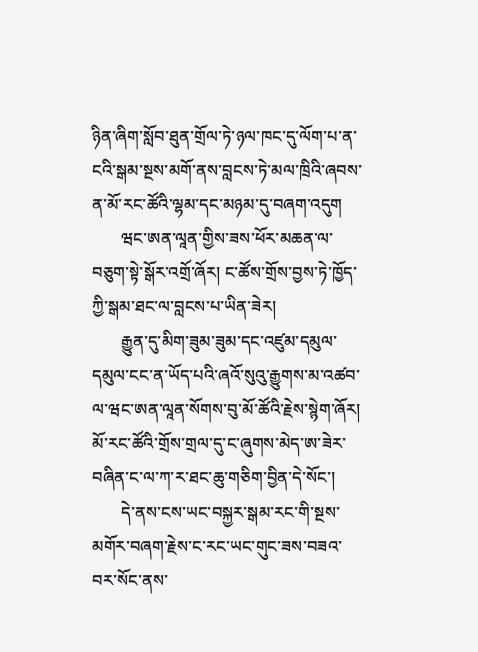ཉིན་ཞིག་སློབ་ཐུན་གྲོལ་ཏེ་ཉལ་ཁང་དུ་ལོག་པ་ན་ངའི་སྒམ་སྔས་མགོ་ནས་བླངས་ཏེ་མལ་ཁྲིའི་ཞབས་ན་མོ་རང་ཚོའི་ལྷམ་དང་མཉམ་དུ་བཞག་འདུག
       ཝང་ཨན་ལཱན་གྱིས་ཟས་ཕོར་མཆན་ལ་བཅུག་སྟེ་སྒོར་འགྲོ་ཞོར། ང་ཚོས་གྲོས་བྱས་ཏེ་ཁྱོད་ཀྱི་སྒམ་ཐང་ལ་བླངས་པ་ཡིན་ཟེར།
       རྒྱུན་དུ་མིག་ཟུམ་ཟུམ་དང་འཛུམ་དམུལ་དམུལ་ངང་ན་ཡོད་པའི་ཞའོ་སུའུ་རྒྱུགས་མ་འཚབ་ལ་ཝང་ཨན་ལཱན་སོགས་བུ་མོ་ཚོའི་རྗེས་སྙེག་ཞོར། མོ་རང་ཚོའི་གྲོས་གྲལ་དུ་ང་ཞུགས་མེད་ཨ་ཟེར་བཞིན་ང་ལ་ཀ་ར་ཐང་ཆུ་གཅིག་བྱིན་དེ་སོང་།
       དེ་ནས་ངས་ཡང་བསྐྱར་སྒམ་རང་གི་སྔས་མགོར་བཞག་རྗེས་ང་རང་ཡང་གུང་ཟས་བཟའ་བར་སོང་ནས་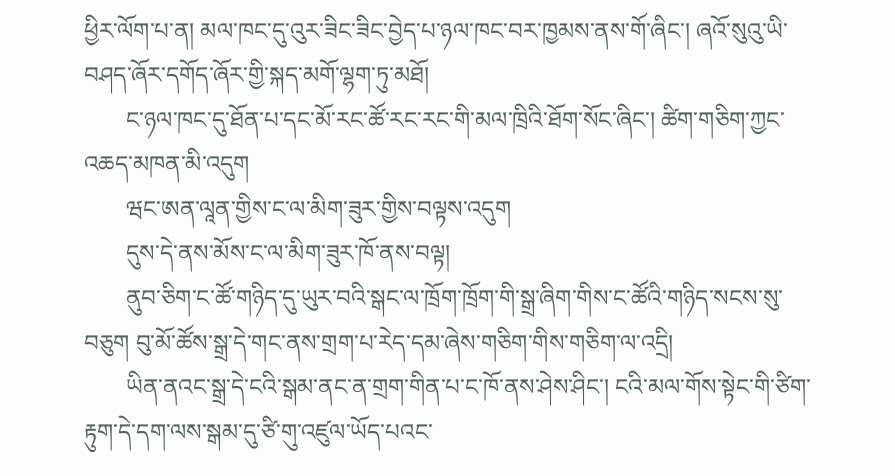ཕྱིར་ལོག་པ་ན། མལ་ཁང་དུ་འུར་ཟིང་ཟིང་བྱེད་པ་ཉལ་ཁང་བར་ཁྱམས་ནས་གོ་ཞིང་། ཞའོ་སུའུ་ཡི་བཤད་ཞོར་དགོད་ཞོར་གྱི་སྐད་མགོ་ལྷག་ཏུ་མཐོ།
       ང་ཉལ་ཁང་དུ་ཐོན་པ་དང་མོ་རང་ཚོ་རང་རང་གི་མལ་ཁྲིའི་ཐོག་སོང་ཞིང་། ཚིག་གཅིག་ཀྱང་འཆད་མཁན་མི་འདུག
       ཝང་ཨན་ལཱན་གྱིས་ང་ལ་མིག་ཟུར་གྱིས་བལྟས་འདུག
       དུས་དེ་ནས་མོས་ང་ལ་མིག་ཟུར་ཁོ་ནས་བལྟ།
       ནུབ་ཅིག་ང་ཚོ་གཉིད་དུ་ཡུར་བའི་སྒང་ལ་ཁྲོག་ཁྲོག་གི་སྒྲ་ཞིག་གིས་ང་ཚོའི་གཉིད་སངས་སུ་བཅུག བུ་མོ་ཚོས་སྒྲ་དེ་གང་ནས་གྲག་པ་རེད་དམ་ཞེས་གཅིག་གིས་གཅིག་ལ་འདྲི།
       ཡིན་ནའང་སྒྲ་དེ་ངའི་སྒམ་ནང་ན་གྲག་གིན་པ་ང་ཁོ་ནས་ཤེས་ཤིང་། ངའི་མལ་གོས་སྟེང་གི་ཙིག་རྟུག་དེ་དག་ལས་སྒམ་དུ་ཙི་གུ་འཛུལ་ཡོད་པའང་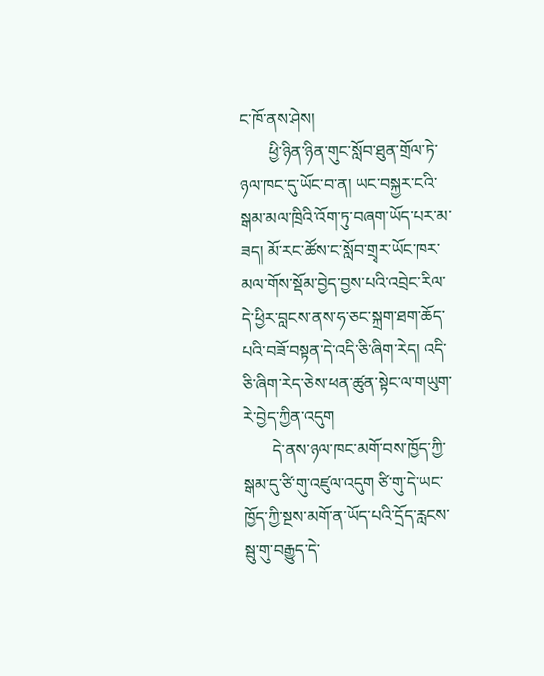ང་ཁོ་ནས་ཤེས།
       ཕྱི་ཉིན་ཉིན་གུང་སློབ་ཐུན་གྲོལ་ཏེ་ཉལ་ཁང་དུ་ཡོང་བ་ན། ཡང་བསྐྱར་ངའི་སྒམ་མལ་ཁྲིའི་འོག་ཏུ་བཞག་ཡོད་པར་མ་ཟད། མོ་རང་ཚོས་ང་སློབ་གྲྭར་ཡོང་ཁར་མལ་གོས་སྡོམ་བྱེད་བྱས་པའི་འབྲེང་རིལ་དེ་ཕྱིར་བླངས་ནས་ཧ་ཅང་སྐྲག་ཐག་ཆོད་པའི་བཟོ་བསྟན་དེ་འདི་ཅི་ཞིག་རེད། འདི་ཅི་ཞིག་རེད་ཅེས་ཕན་ཚུན་སྟེང་ལ་གཡུག་རེ་བྱེད་ཀྱིན་འདུག
       དེ་ནས་ཉལ་ཁང་མགོ་བས་ཁྱོད་ཀྱི་སྒམ་དུ་ཙི་གུ་འཛུལ་འདུག ཙི་གུ་དེ་ཡང་ཁྱོད་ཀྱི་སྔས་མགོ་ན་ཡོད་པའི་དྲོད་རླངས་སྦུ་གུ་བརྒྱུད་དེ་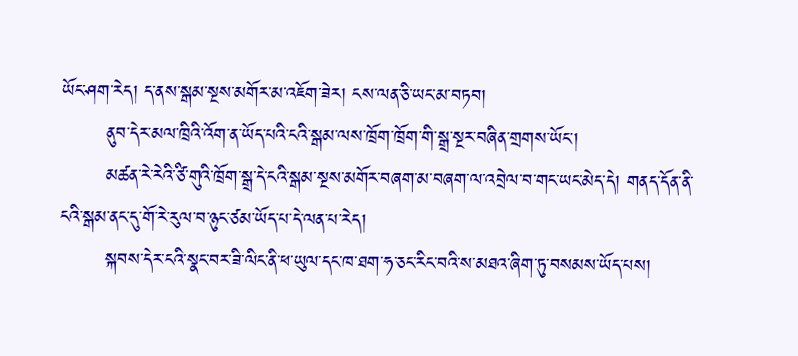ཡོང་ཤག་རེད། ད་ནས་སྒམ་སྔས་མགོར་མ་འཇོག་ཟེར། ངས་ལན་ཅི་ཡང་མ་བཏབ།
       ནུབ་དེར་མལ་ཁྲིའི་འོག་ན་ཡོད་པའི་ངའི་སྒམ་ལས་ཁྲོག་ཁྲོག་གི་སྒྲ་སྔར་བཞིན་གྲགས་ཡོང་།
       མཚན་རེ་རེའི་ཙི་གུའི་ཁྲོག་སྒྲ་དེ་ངའི་སྒམ་སྔས་མགོར་བཞག་མ་བཞག་ལ་འབྲེལ་བ་གང་ཡང་མེད་དེ། གནད་དོན་ནི་ངའི་སྒམ་ནང་དུ་གོ་རེ་རུལ་བ་ཉུང་ཙམ་ཡོད་པ་དེ་ལན་པ་རེད།
       སྐབས་དེར་ངའི་སྣང་བར་ཟི་ལིང་ནི་ཕ་ཡུལ་དང་ཁ་ཐག་ཧ་ཅང་རིང་བའི་ས་མཐའ་ཞིག་ཏུ་བསམས་ཡོད་པས།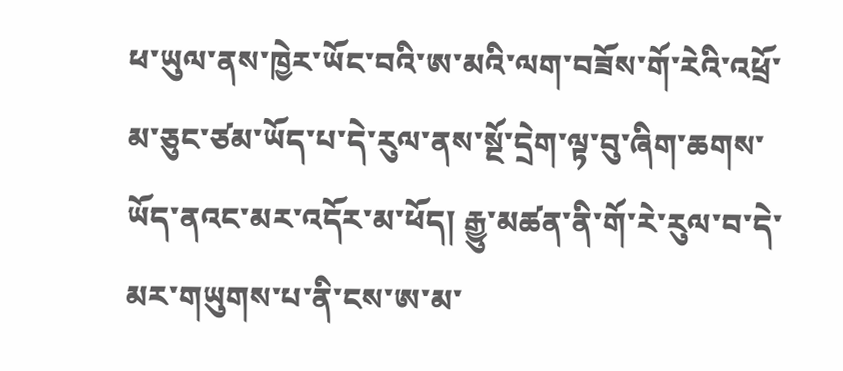ཕ་ཡུལ་ནས་ཁྱེར་ཡོང་བའི་ཨ་མའི་ལག་བཟོས་གོ་རེའི་འཕྲོ་མ་ཅུང་ཙམ་ཡོད་པ་དེ་རུལ་ནས་སྔོ་དྲེག་ལྟ་བུ་ཞིག་ཆགས་ཡོད་ནའང་མར་འདོར་མ་ཕོད། རྒྱུ་མཚན་ནི་གོ་རེ་རུལ་བ་དེ་མར་གཡུགས་པ་ནི་ངས་ཨ་མ་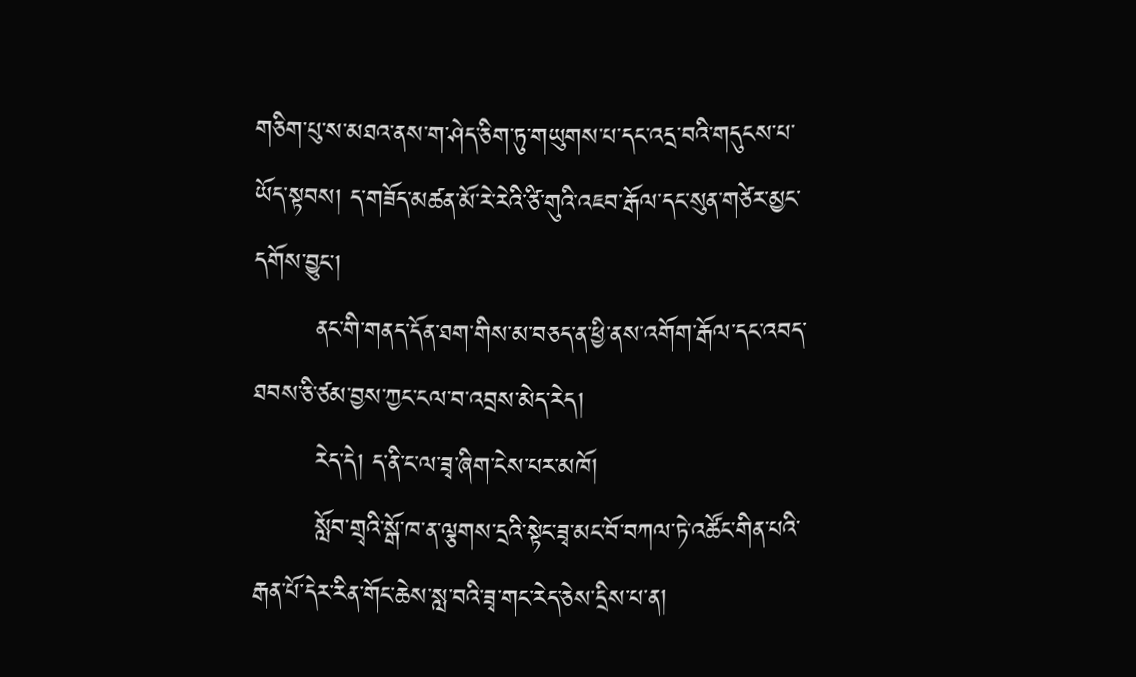གཅིག་པུ་ས་མཐའ་ནས་ག་ཤེད་ཅིག་ཏུ་གཡུགས་པ་དང་འདྲ་བའི་གདུངས་པ་ཡོད་སྟབས། ད་གཟོད་མཚན་མོ་རེ་རེའི་ཙི་གུའི་འཇབ་རྒོལ་དང་སུན་གཙེར་མྱང་དགོས་བྱུང་།
       ནང་གི་གནད་དོན་ཐག་གིས་མ་བཅད་ན་ཕྱི་ནས་འགོག་རྒོལ་དང་འབད་ཐབས་ཅི་ཙམ་བྱས་ཀྱང་ངལ་བ་འབྲས་མེད་རེད།
       རེད་དེ། ད་ནི་ང་ལ་ཟྭ་ཞིག་ངེས་པར་མཁོ།
       སློབ་གྲྭའི་སྒོ་ཁ་ན་ལྕགས་དྲའི་སྟེང་ཟྭ་མང་བོ་བཀལ་ཏེ་འཚོང་གིན་པའི་རྒན་པོ་དེར་རིན་གོང་ཆེས་སླ་བའི་ཟྭ་གང་རེད་ཅེས་དྲིས་པ་ན།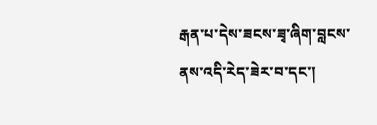རྒན་པ་དེས་ཟངས་ཟྭ་ཞིག་བླངས་ནས་འདི་རེད་ཟེར་བ་དང་།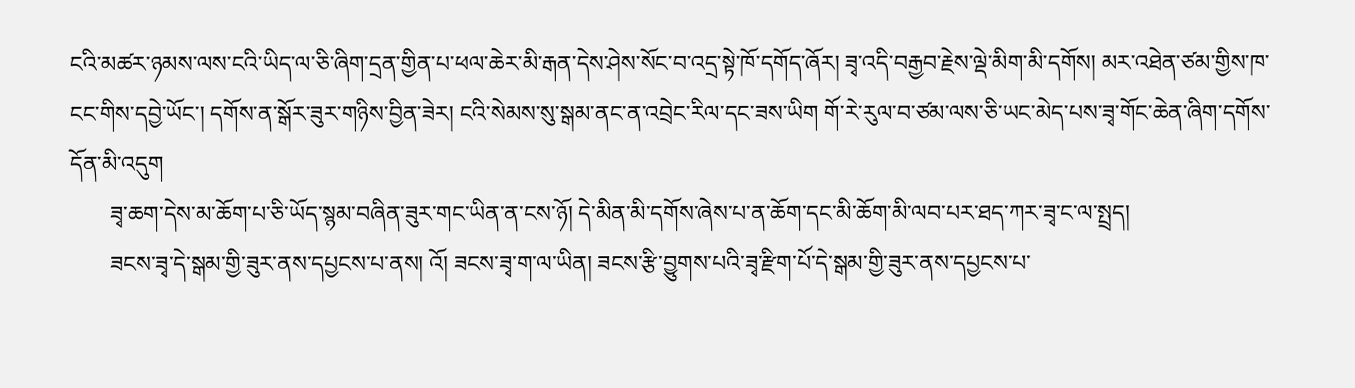ངའི་མཚར་ཉམས་ལས་ངའི་ཡིད་ལ་ཅི་ཞིག་དྲན་གྱིན་པ་ཕལ་ཆེར་མི་རྒན་དེས་ཤེས་སོང་བ་འདྲ་སྟེ་ཁོ་དགོད་ཞོར། ཟྭ་འདི་བརྒྱབ་རྗེས་ལྡེ་མིག་མི་དགོས། མར་འཐེན་ཙམ་གྱིས་ཁ་ངང་གིས་དབྱེ་ཡོང་། དགོས་ན་སྒོར་ཟུར་གཉིས་བྱིན་ཟེར། ངའི་སེམས་སུ་སྒམ་ནང་ན་འབྲེང་རིལ་དང་ཟས་ཡིག གོ་རེ་རུལ་བ་ཙམ་ལས་ཅི་ཡང་མེད་པས་ཟྭ་གོང་ཆེན་ཞིག་དགོས་དོན་མི་འདུག
       ཟྭ་ཆག་དེས་མ་ཆོག་པ་ཅི་ཡོད་སྙམ་བཞིན་ཟུར་གང་ཡིན་ན་ངས་ཉོ། དེ་མིན་མི་དགོས་ཞེས་པ་ན་ཆོག་དང་མི་ཆོག་མི་ལབ་པར་ཐད་ཀར་ཟྭ་ང་ལ་སྤྲད།
       ཟངས་ཟྭ་དེ་སྒམ་གྱི་ཟུར་ནས་དཔྱངས་པ་ནས། འོ། ཟངས་ཟྭ་ག་ལ་ཡིན། ཟངས་རྩི་བྱུགས་པའི་ཟྭ་རྫིག་པོ་དེ་སྒམ་གྱི་ཟུར་ནས་དཔྱངས་པ་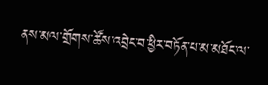ནས་མལ་གྲོགས་ཚོས་འབྲེང་བ་ཕྱིར་བཏོན་པ་མ་མཐོང་ལ་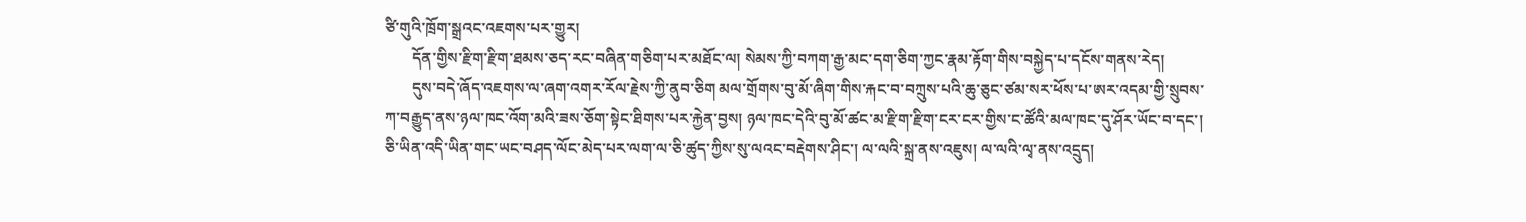ཙི་གུའི་ཁྲོག་སྒྲའང་འཇགས་པར་གྱུར།
       དོན་གྱིས་རྫིག་རྫིག་ཐམས་ཅད་རང་བཞིན་གཅིག་པར་མཐོང་ལ། སེམས་ཀྱི་བཀག་རྒྱ་མང་དག་ཅིག་ཀྱང་རྣམ་རྟོག་གིས་བསྐྱེད་པ་དངོས་གནས་རེད།
       དུས་བདེ་ཞོད་འཇགས་ལ་ཞག་འགར་རོལ་རྗེས་ཀྱི་ནུབ་ཅིག མལ་གྲོགས་བུ་མོ་ཞིག་གིས་རྐང་བ་བཀྲུས་པའི་ཆུ་ཅུང་ཙམ་སར་ཕོས་པ་ཨར་འདམ་གྱི་སྲུབས་ཀ་བརྒྱུད་ནས་ཉལ་ཁང་འོག་མའི་ཟས་ཅོག་སྟེང་ཐིགས་པར་རྐྱེན་བྱས། ཉལ་ཁང་དེའི་བུ་མོ་ཚང་མ་རྫིག་རྫིག་ངར་ངར་གྱིས་ང་ཚོའི་མལ་ཁང་དུ་ཤོར་ཡོང་བ་དང་། ཅི་ཡིན་འདི་ཡིན་གང་ཡང་བཤད་ལོང་མེད་པར་ལག་ལ་ཅི་ཚུད་ཀྱིས་སུ་ལའང་བརྡེགས་ཤིང་། ལ་ལའི་སྐྲ་ནས་འཇུས། ལ་ལའི་ལྭ་ནས་འདྲུད།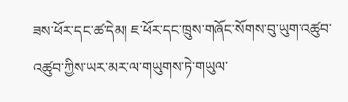ཟས་ཕོར་དང་ཚ་དེམ། ཇ་ཕོར་དང་ཁྲུས་གཞོང་སོགས་བུ་ཡུག་འཚུབ་འཚུབ་ཀྱིས་ཡར་མར་ལ་གཡུགས་ཏེ་གཡུལ་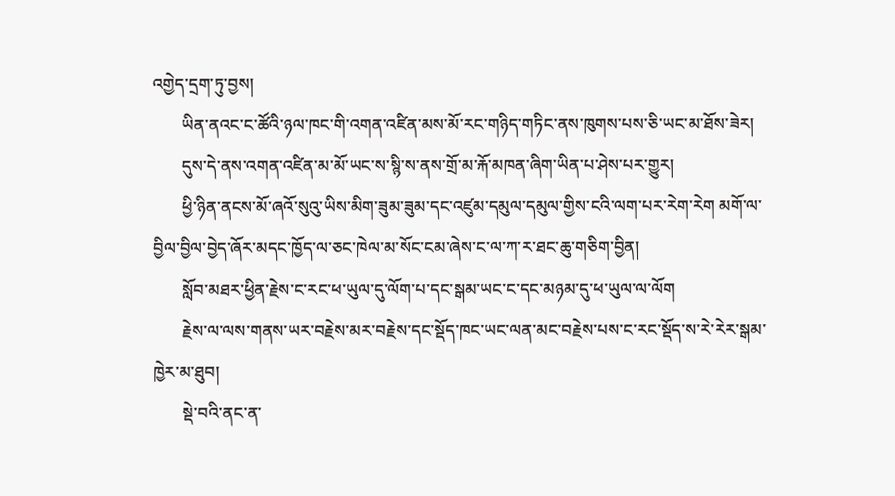འགྱེད་དྲག་ཏུ་བྱས།
       ཡིན་ནའང་ང་ཚོའི་ཉལ་ཁང་གི་འགན་འཛིན་མས་མོ་རང་གཉིད་གཏིང་ནས་ཁུགས་པས་ཅི་ཡང་མ་ཐོས་ཟེར།
       དུས་དེ་ནས་འགན་འཛིན་མ་མོ་ཡང་ས་སྙི་ས་ནས་གྲོ་མ་རྐོ་མཁན་ཞིག་ཡིན་པ་ཤེས་པར་གྱུར།
       ཕྱི་ཉིན་ནངས་མོ་ཞའོ་སུའུ་ཡིས་མིག་ཟུམ་ཟུམ་དང་འཛུམ་དམུལ་དམུལ་གྱིས་ངའི་ལག་པར་རེག་རེག མགོ་ལ་བྱིལ་བྱིལ་བྱེད་ཞོར་མདང་ཁྱོད་ལ་ཅང་ཁེལ་མ་སོང་ངམ་ཞེས་ང་ལ་ཀ་ར་ཐང་ཆུ་གཅིག་བྱིན།
       སློབ་མཐར་ཕྱིན་རྗེས་ང་རང་ཕ་ཡུལ་དུ་ལོག་པ་དང་སྒམ་ཡང་ང་དང་མཉམ་དུ་ཕ་ཡུལ་ལ་ལོག
       རྗེས་ལ་ལས་གནས་ཡར་བརྗེས་མར་བརྗེས་དང་སྡོད་ཁང་ཡང་ལན་མང་བརྗེས་པས་ང་རང་སྡོད་ས་རེ་རེར་སྒམ་ཁྱེར་མ་ཐུབ།
       སྡེ་བའི་ནང་ན་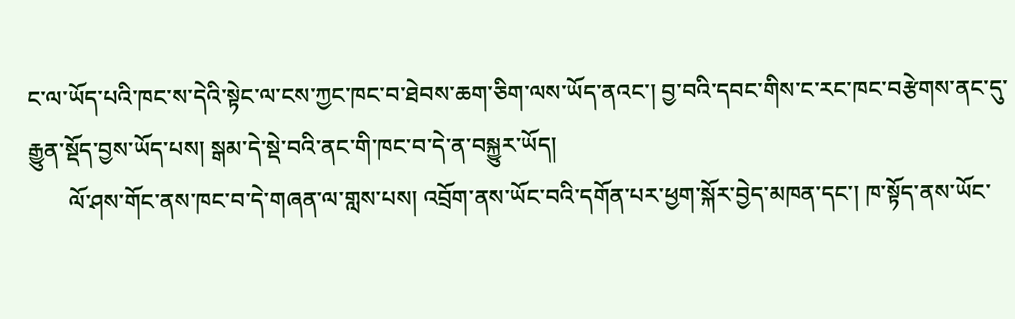ང་ལ་ཡོད་པའི་ཁང་ས་དེའི་སྟེང་ལ་ངས་ཀྱང་ཁང་བ་ཐེབས་ཆག་ཅིག་ལས་ཡོད་ནའང་། བྱ་བའི་དབང་གིས་ང་རང་ཁང་བརྩེགས་ནང་དུ་རྒྱུན་སྡོད་བྱས་ཡོད་པས། སྒམ་དེ་སྡེ་བའི་ནང་གི་ཁང་བ་དེ་ན་བསྐྱུར་ཡོད།
       ལོ་ཤས་གོང་ནས་ཁང་བ་དེ་གཞན་ལ་གླས་པས། འབྲོག་ནས་ཡོང་བའི་དགོན་པར་ཕྱག་སྐོར་བྱེད་མཁན་དང་། ཁ་སྟོད་ནས་ཡོང་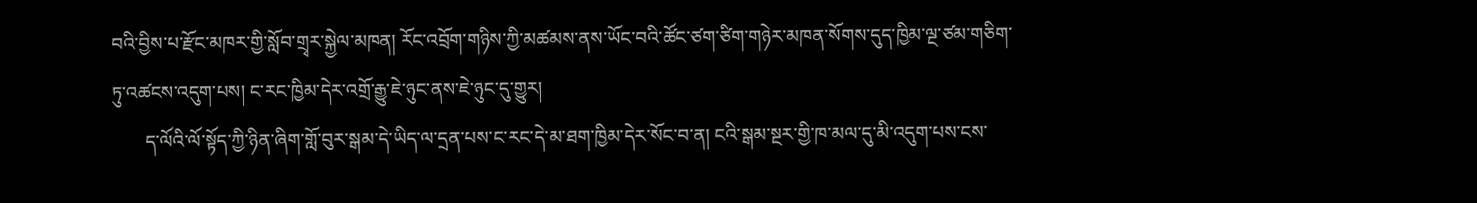བའི་བྱིས་པ་རྫོང་མཁར་གྱི་སློབ་གྲྭར་སྐྱེལ་མཁན། རོང་འབྲོག་གཉིས་ཀྱི་མཚམས་ནས་ཡོང་བའི་ཚོང་ཙག་ཙིག་གཉེར་མཁན་སོགས་དུད་ཁྱིམ་ལྔ་ཙམ་གཅིག་ཏུ་འཚངས་འདུག་པས། ང་རང་ཁྱིམ་དེར་འགྲོ་རྒྱུ་ཇེ་ཉུང་ནས་ཇེ་ཉུང་དུ་གྱུར།
       ད་ལོའི་ལོ་སྟོད་ཀྱི་ཉིན་ཞིག་གློ་བུར་སྒམ་དེ་ཡིད་ལ་དྲན་པས་ང་རང་དེ་མ་ཐག་ཁྱིམ་དེར་སོང་བ་ན། ངའི་སྒམ་སྔར་གྱི་ཁ་མལ་དུ་མི་འདུག་པས་ངས་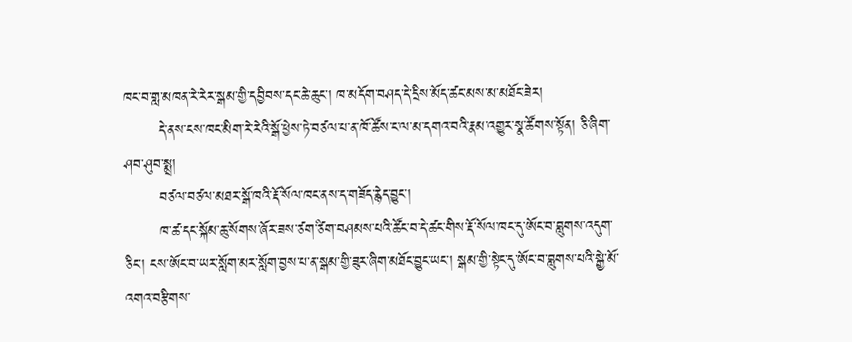ཁང་བ་གླ་མཁན་རེ་རེར་སྒམ་གྱི་དབྱིབས་དང་ཆེ་ཆུང་། ཁ་མདོག་བཤད་དེ་དྲིས་མོད་ཚང་མས་མ་མཐོང་ཟེར།
       དེ་ནས་ངས་ཁང་མིག་རེ་རེའི་སྒོ་ཕྱེས་ཏེ་བཙལ་པ་ན་ཁོ་ཚོས་ང་ལ་མ་དགའ་བའི་རྣམ་འགྱུར་སྣ་ཚོགས་སྟོན། ཅི་ཞིག་ཤབ་ཤུབ་སྨྲ།
       བཙལ་བཙལ་མཐར་སྒོ་ཁའི་རྡོ་སོལ་ཁང་ནས་ད་གཟོད་རྙེད་བྱུང་།
       ཁ་ཚ་དང་སྐོམ་ཆུ་སོགས་ཞོར་ཟས་ཙག་ཙིག་བཤམས་པའི་ཚོང་བ་དེ་ཚང་གིས་རྡོ་སོལ་ཁང་དུ་ཨོང་བ་བླུགས་འདུག་ཅིང་། ངས་ཨོང་བ་ཡར་སློག་མར་སློག་བྱས་པ་ན་སྒམ་གྱི་ཟུར་ཞིག་མཐོང་བྱུང་ཡང་། སྒམ་གྱི་སྟེང་དུ་ཨོང་བ་བླུགས་པའི་སྒྱེ་མོ་འགའ་བརྩིགས་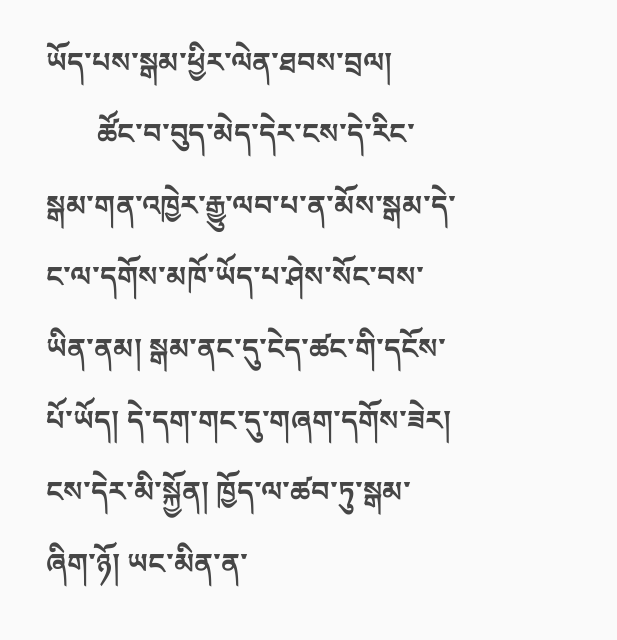ཡོད་པས་སྒམ་ཕྱིར་ལེན་ཐབས་བྲལ།
       ཚོང་བ་བུད་མེད་དེར་ངས་དེ་རིང་སྒམ་གན་འཁྱེར་རྒྱུ་ལབ་པ་ན་མོས་སྒམ་དེ་ང་ལ་དགོས་མཁོ་ཡོད་པ་ཤེས་སོང་བས་ཡིན་ནམ། སྒམ་ནང་དུ་ངེད་ཚང་གི་དངོས་པོ་ཡོད། དེ་དག་གང་དུ་གཞག་དགོས་ཟེར། ངས་དེར་མི་སྐྱོན། ཁྱོད་ལ་ཚབ་ཏུ་སྒམ་ཞིག་ཉོ། ཡང་མིན་ན་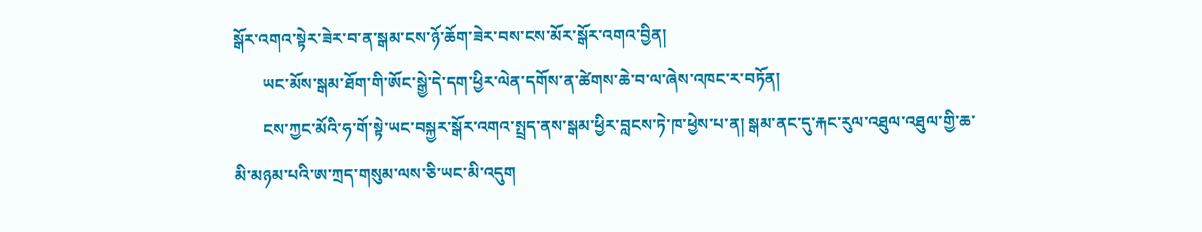སྒོར་འགའ་སྟེར་ཟེར་བ་ན་སྒམ་ངས་ཉོ་ཆོག་ཟེར་བས་ངས་མོར་སྒོར་འགའ་བྱིན།
       ཡང་མོས་སྒམ་ཐོག་གི་ཨོང་སྒྱེ་དེ་དག་ཕྱིར་ལེན་དགོས་ན་ཚེགས་ཆེ་བ་ལ་ཞེས་འཁང་ར་བཏོན།
       ངས་ཀྱང་མོའི་ཧ་གོ་སྟེ་ཡང་བསྐྱར་སྒོར་འགའ་སྤྲད་ནས་སྒམ་ཕྱིར་བླངས་ཏེ་ཁ་ཕྱེས་པ་ན། སྒམ་ནང་དུ་རྐང་རུལ་འཐུལ་འཐུལ་གྱི་ཆ་མི་མཉམ་པའི་ཨ་ཀྲད་གསུམ་ལས་ཅི་ཡང་མི་འདུག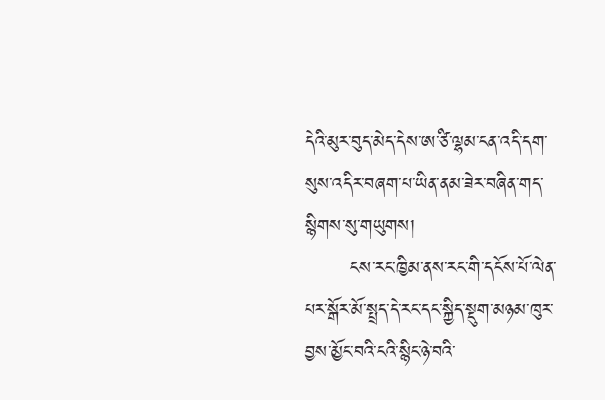དེའི་མུར་བུད་མེད་དེས་ཨ་ཙི་ལྷམ་ངན་འདི་དག་སུས་འདིར་བཞག་པ་ཡིན་ནམ་ཟེར་བཞིན་གད་སྙིགས་སུ་གཡུགས།
       ངས་རང་ཁྱིམ་ནས་རང་གི་དངོས་པོ་ལེན་པར་སྒོར་མོ་སྤྲད་དེ་རང་དང་སྐྱིད་སྡུག་མཉམ་ཁུར་བྱས་མྱོང་བའི་ངའི་སྙིང་ཉེ་བའི་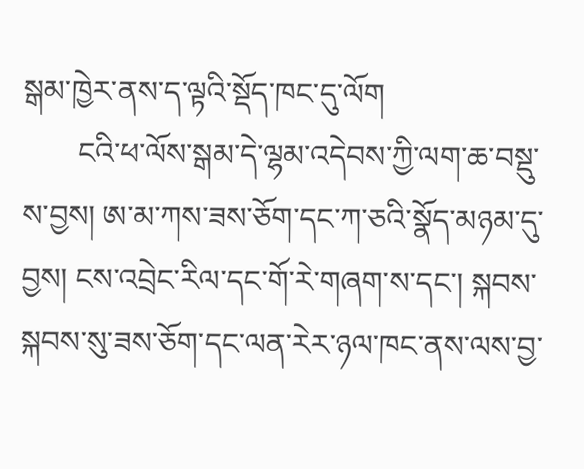སྒམ་ཁྱེར་ནས་ད་ལྟའི་སྡོད་ཁང་དུ་ལོག
       ངའི་ཕ་ལོས་སྒམ་དེ་ལྷམ་འདེབས་ཀྱི་ལག་ཆ་བསྡུ་ས་བྱས། ཨ་མ་ཀས་ཟས་ཅོག་དང་ཀ་ཅའི་སྣོད་མཉམ་དུ་བྱས། ངས་འབྲེང་རིལ་དང་གོ་རེ་གཞག་ས་དང་། སྐབས་སྐབས་སུ་ཟས་ཅོག་དང་ལན་རེར་ཉལ་ཁང་ནས་ལས་བྱ་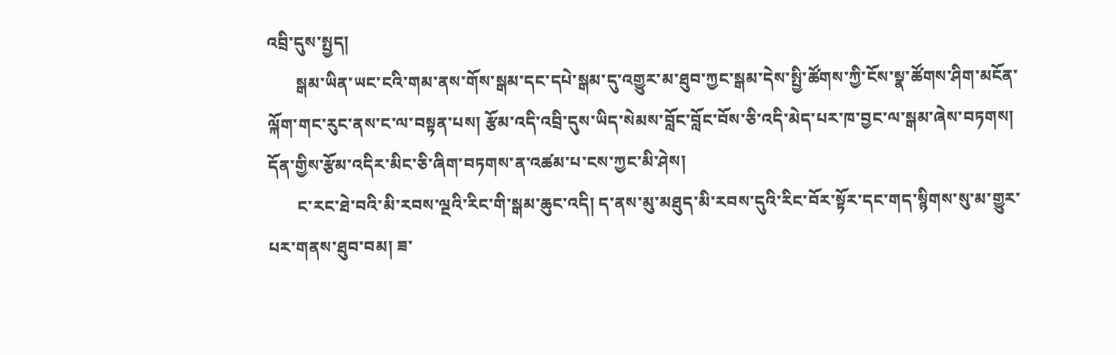འབྲི་དུས་སྤྱད།
       སྒམ་ཡིན་ཡང་ངའི་གམ་ནས་གོས་སྒམ་དང་དཔེ་སྒམ་དུ་འགྱུར་མ་ཐུབ་ཀྱང་སྒམ་དེས་སྤྱི་ཚོགས་ཀྱི་ངོས་སྣ་ཚོགས་ཤིག་མངོན་ལྐོག་གང་རུང་ནས་ང་ལ་བསྟན་པས། རྩོམ་འདི་འབྲི་དུས་ཡིད་སེམས་བློང་བློང་བོས་ཅི་འདི་མེད་པར་ཁ་བྱང་ལ་སྒམ་ཞེས་བཏགས། དོན་གྱིས་རྩོམ་འདིར་མིང་ཅི་ཞིག་བཏགས་ན་འཚམ་པ་ངས་ཀྱང་མི་ཤེས།
       ང་རང་ཐེ་བའི་མི་རབས་ལྔའི་རིང་གི་སྒམ་ཆུང་འདི། ད་ནས་མུ་མཐུད་མི་རབས་དུའི་རིང་བོར་སྟོར་དང་གད་སྙིགས་སུ་མ་གྱུར་པར་གནས་ཐུབ་བམ། ཟ་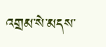འགྲམ་སེ་མདས་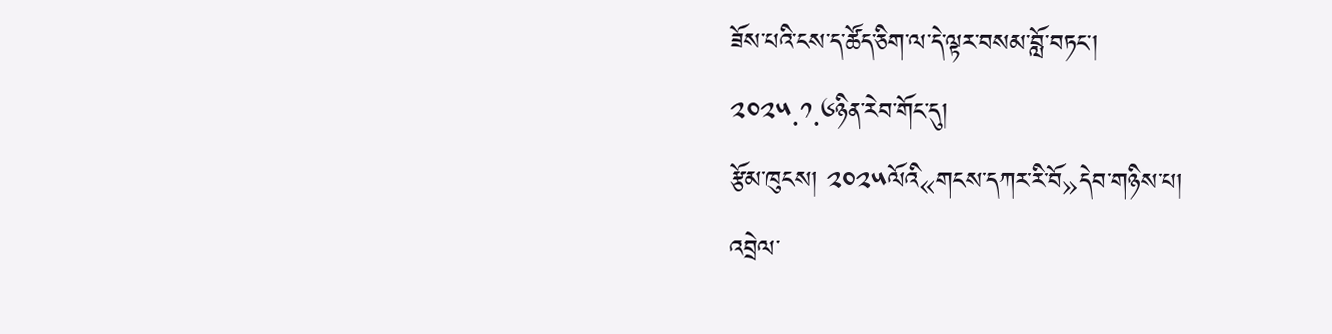ཟོས་པའི་ངས་ད་ཚོད་ཅིག་ལ་དེ་ལྟར་བསམ་བློ་བཏང་།
༢༠༢༥.༡.༦ཉིན་རེབ་གོང་དུ།
རྩོམ་ཁུངས། ༢༠༢༥ལོའི«གངས་དཀར་རི་བོ»དེབ་གཉིས་པ།
འབྲེལ་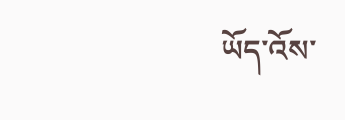ཡོད་འོས་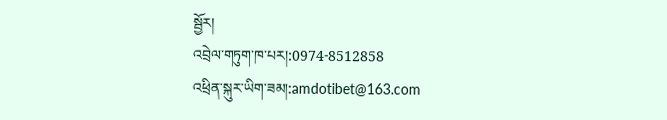སྦྱོར།
འབྲེལ་གཏུག་ཁ་པར།:0974-8512858
འཕྲིན་སྐུར་ཡིག་ཟམ།:amdotibet@163.com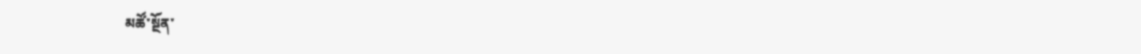མཚོ་སྔོན་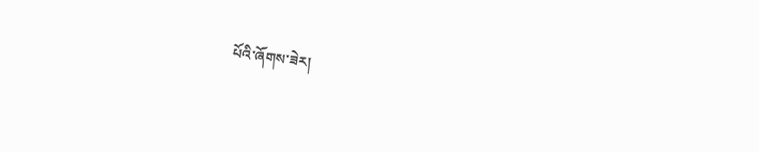པོའི་ཞོགས་ཟེར།